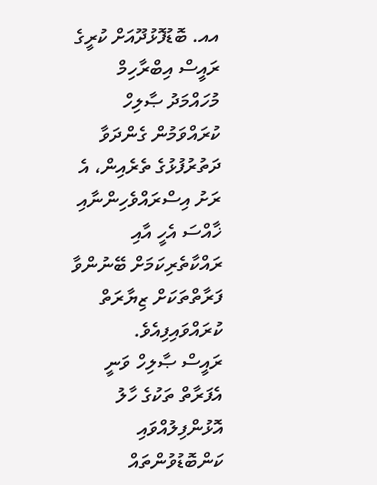އއ. ބޮޑުފޮޅުދޫއަށް ކުރީގެ ރައީސް އިބްރާހިމް މުހައްމަދު ޞާލިހް ކުރައްވަމުން ގެންދަވާ ދަތުރުފުޅުގެ ތެރެއިން، އެ ރަށު އިސްރައްވެހިންނާއި ޚާއްސަ އެހީ އާއި ރައްކާތެރިކަމަށް ބޭނުންވާ ފަރާތްތަކަށް ޒިޔާރަތް ކުރައްވައިފިއެވެ.
ރައީސް ޞާލިހް ވަނީ އެފަރާތް ތަކުގެ ހާލު އޮޅުންފިލުއްވައި ކަންބޮޑުވުންތައް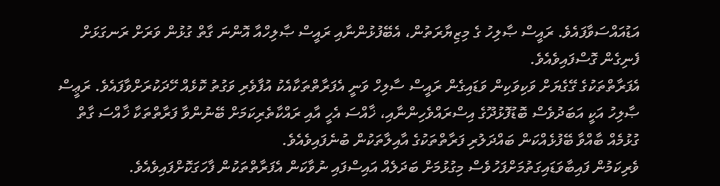އަޑުއައްސަވާފައެވެ. ރައީސް ޞާލިހު ގެ މިޒިޔާރަތުން، އެބޭފުޅުންނާއި ރައީސް ޞާލިހްއާ އޮންނަ ގާތް ގުޅުން ވަރަށް ރަނގަޅަށް ފެނިގެން ގޮސްފައިވެއެވެ.
އެފަރާތްތަކުގެ ގޭގެޔަށް ވަކިވަކިން ވަޑައިގެން ރައީސް ސާލިހް ވަނީ އެފަރާތްތަކާއެކު އުފާވެރި ވަގުތު ކޮޅެއް ހޭދަކުރަށްވާފައެވެ. ރަޢީސް ޞާލިހު އަކީ އަބަދުވެސް ބޮޑުފޮޅުދޫގެ އިސްރައްވެހިންނާއި، ޚާއްސަ އެހީ އާއި ރައްކާތެރިކަމަށް ބޭނުންވާ ފަރާތްތަކާ ޚާއްސަ ގާތް ގުޅުމެއް ބާއްވާ ބޭފުޅެއްކަން ބައްދަލުރި ފަރާތްތަކުގެ އާއިލާތަކުން ބުނެފައިވެއެވެ.
ވެރިކަމުން ފައިބާވަޑައިގަތުމަށްފަހުވެސް މިގުޅުމަށް ބަދަލެއް އައިސްފައި ނުވާކަން އެފަރާތްތަކުން ފާހަގަކޮށްފައިވެއެވެ.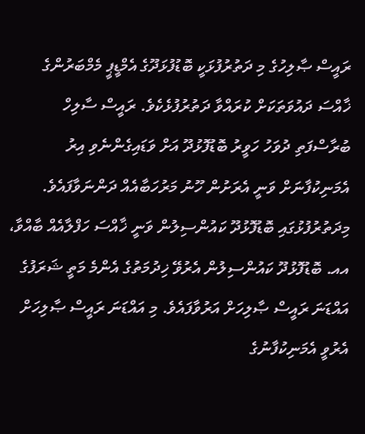ރައީސް ޞާލިހުގެ މި ދަތުރުފުޅަކީ ބޮޑުފުޅަދޫގެ އެމްޑީޕީ މެމްބަރުންގެ ޚާއްސަ ދައުވަތަކަށް ކުރައްވާ ދަތުރުފުޅެކެވެ. ރައީސް ސާލިހް ބުރާސްފަތި ދުވަހު ހަވީރު ބޮޑުފޮޅުދޫ އަށް ވަޑައިގެންނެވި އިރު އެމަނިކުފާނަށް ވަނީ އެރަށުން ހޫނު މަރުހަބާއެއް ދަންނަވާފައެވެ.
މިދަތުރުފުޅުގައި ބޮޑުފޮޅުދޫ ކައުންސިލުން ވަނީ ޚާއްސަ ހަފްލާއެއް ބާއްވާ، އއ. ބޮޑުފޮޅުދޫ ކައުންސިލުން އެރުވޭ ޚިދުމަތުގެ އެންމެ މަތީ ޝަރަފުގެ އައްޑަނަ ރައީސް ޞާލިހަށް އަރުވާފައެވެ. މި އައްޑަނަ ރައީސް ޞާލިހަށް އެރުވީ އެމަނިކުފާނުގެ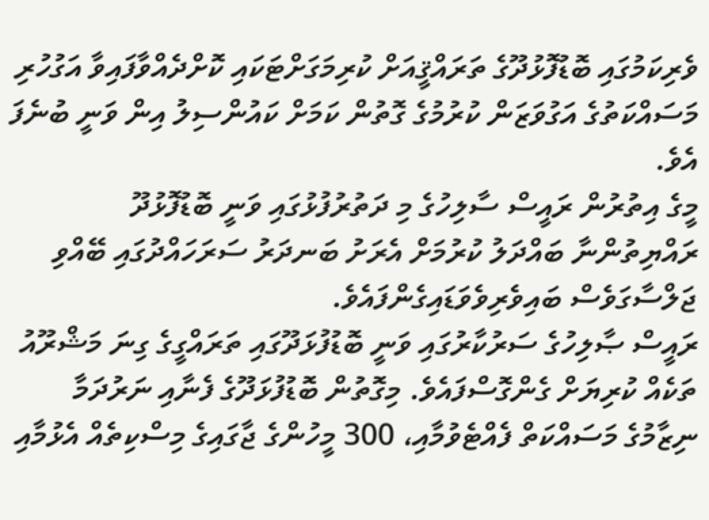ވެރިކަމުގައި ބޮޑުފޮޅުދޫގެ ތަރައްޤީއަށް ކުރިމަގަށްޓަކައި ކޮށްދެއްވާފައިވާ އަގުހުރި މަސައްކަތުގެ އަގުވަޒަން ކުރުމުގެ ގޮތުން ކަމަށް ކައުންސިލު އިން ވަނީ ބުނެފަ އެވެ.
މީގެ އިތުރުން ރައީސް ސާލިހުގެ މި ދަތުރުފުޅުގައި ވަނީ ބޮޑުފޮޅުދޫ ރައްޔިތުންނާ ބައްދަލު ކުރުމަށް އެރަށު ބަނދަރު ސަރަހައްދުގައި ބޭއްވި ޖަލްސާގަވެސް ބައިވެރިވެވަޑައިގެންފައެވެ.
ރައީސް ޞާލިހުގެ ސަރުކާރުގައި ވަނީ ބޮޑުފުޅަދޫގައި ތަރައްގީގެ ގިނަ މަޝްރޫއު ތަކެއް ކުރިޔަށް ގެންގޮސްފައެވެ. މިގޮތުން ބޮޑުފުޅަދޫގެ ފެނާއި ނަރުދަމާ ނިޒާމުގެ މަސައްކަތް ފެއްޓެވުމާއި، 300 މީހުންގެ ޖާގައިގެ މިސްކިތެއް އެޅުމާއި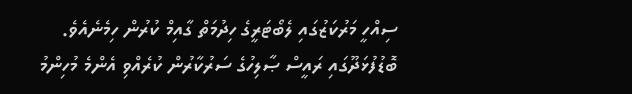ސިއްހީ މަރުކަޒުގައި ލެބޯޓަރީގެ ހިދުމަތް ގާއިމް ކުރުން ހިމެނެއެވެ.
ބޮޑުފުޅަދޫގައި ރައީސް ޞާލިހުގެ ސަރުކާރުން ކުރެއްވި އެންމެ މުހިންމު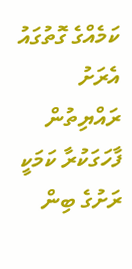ކަމެއްގެ ގޮތުގައު އެރަށު ރައްޔިތުން ފާހަގަކުރާ ކަމަކީ ރަށުގެ ބިން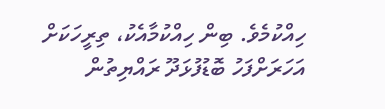ހިއްކުމެވެ. ބިން ހިއްކުމާއެކު، ތިރީހަކަށް އަހަރަށްފަހު ބޮޑުފުޅަދޫ ރައްޔިތުން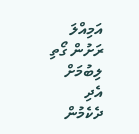އަމިއްލަ ރަށުން ގޯތި ލިބުމަށް އެދި ދެކެމުން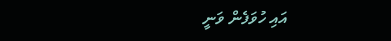އައި ހުވަފެން ވަނީ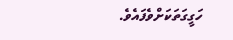ހަގީގަތަކަށްވެފައެވެ.